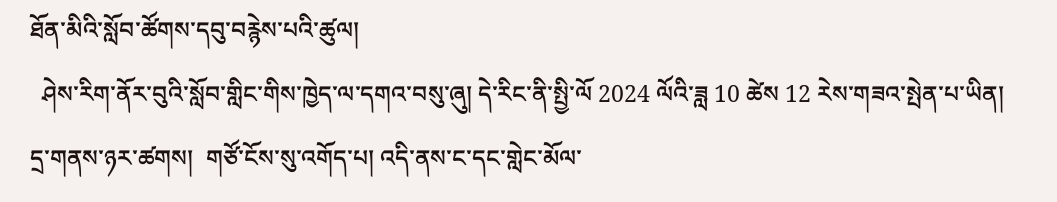ཐོན་མིའི་སློབ་ཚོགས་དབུ་བརྙེས་པའི་ཚུལ།
  ཤེས་རིག་ནོར་བུའི་སློབ་གླིང་གིས་ཁྱེད་ལ་དགའ་བསུ་ཞུ། དེ་རིང་ནི་སྤྱི་ལོ 2024 ལོའི་ཟླ 10 ཚེས 12 རེས་གཟའ་སྤེན་པ་ཡིན། དྲ་གནས་ཉར་ཚགས།  གཙོ་ངོས་སུ་འགོད་པ། འདི་ནས་ང་དང་གླེང་མོལ་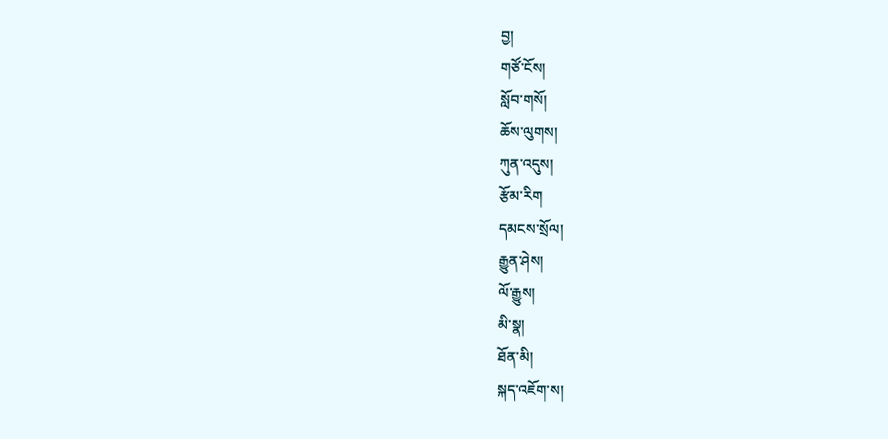བྱ།
གཙོ་ངོས།
སློབ་གསོ།
ཆོས་ལུགས།
ཀུན་འདུས།
རྩོམ་རིག
དམངས་སྲོལ།
རྒྱུན་ཤེས།
ལོ་རྒྱུས།
མི་སྣ།
ཐོན་མི།
སྐད་འཇོག་ས།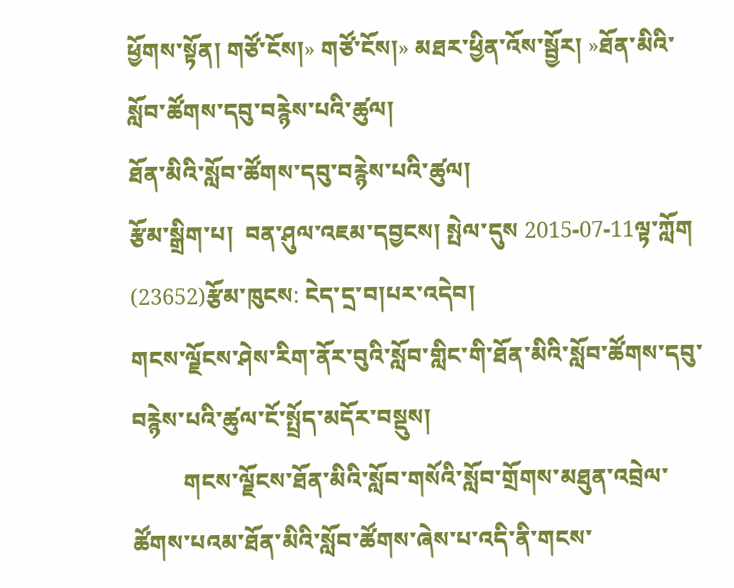ཕྱོགས་སྟོན། གཙོ་ངོས།» གཙོ་ངོས།» མཐར་ཕྱིན་འོས་སྦྱོར། »ཐོན་མིའི་སློབ་ཚོགས་དབུ་བརྙེས་པའི་ཚུལ།
ཐོན་མིའི་སློབ་ཚོགས་དབུ་བརྙེས་པའི་ཚུལ།
རྩོམ་སྒྲིག་པ།  བན་ཤུལ་འཇམ་དབྱངས། སྤེལ་དུས 2015-07-11ལྟ་ཀློག (23652)རྩོམ་ཁུངས: ངེད་དྲ་བ།པར་འདེབ།
གངས་ལྗོངས་ཤེས་རིག་ནོར་བུའི་སློབ་གླིང་གི་ཐོན་མིའི་སློབ་ཚོགས་དབུ་བརྙེས་པའི་ཚུལ་ངོ་སྤྲོད་མདོར་བསྡུས།
         གངས་ལྗོངས་ཐོན་མིའི་སློབ་གསོའི་སློབ་གྲོགས་མཐུན་འབྲེལ་ཚོགས་པའམ་ཐོན་མིའི་སློབ་ཚོགས་ཞེས་པ་འདི་ནི་གངས་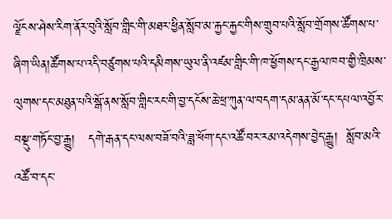ལྗོངས་ཤེས་རིག་ནོར་བུའི་སློབ་གླིང་གི་མཐར་ཕྱིན་སློབ་མ་རྐྱང་རྐྱང་གིས་གྲུབ་པའི་སློབ་གྲོགས་ཚོགས་པ་ཞིག་ཡིན།ཚོགས་པ་འདི་བཙུགས་པའི་དམིགས་ཡུལ་ནི་འཛམ་གླིང་གི་ཁ་ཕྱོགས་དང་རྒྱལ་ཁབ་གྱི་ཁྲིམས་ལུགས་དང་མཐུན་པའི་སྒོ་ནས་སློབ་གླིང་རང་གི་བྱ་དངོས་ཆེ་ཕྲ་ཀུན་ལ་བདག་དམ་ནན་མོ་དང་དཔལ་འབྱོར་བསྡུ་གཏོང་བྱ་རྒྱུ།   དགེ་རྒན་དང་ལས་བཟོ་བའི་ཟླ་ཕོག་དང་འཚོ་བར་རམ་འདེགས་བྱེད་རྒྱུ།  སློབ་མའི་འཚོ་བ་དང་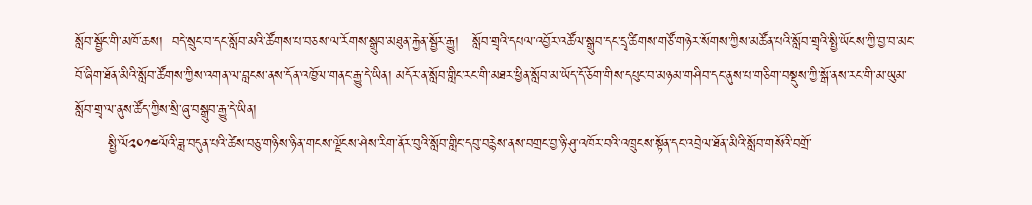སློབ་སྦྱོང་གི་མཁོ་ཆས།  བདེ་སྲུང་བ་དང་སློབ་མའི་ཚོགས་པ་བཅས་ལ་རོགས་སྒྲུབ་མཐུན་རྐྱེན་སྦྱོར་རྒྱུ།   སློབ་གྲྭའི་དཔལ་འབྱོར་འཚོལ་སྒྲུབ་དང་དྲྭ་ཚིགས་གཙོ་གཉེར་སོགས་ཀྱིས་མཚོན་པའི་སློབ་གྲྭའི་སྤྱི་ཡོངས་ཀྱི་བྱ་བ་མང་བོ་ཞིག་ཐོན་མིའི་སློབ་ཚོགས་ཀྱིས་འགན་ལ་བླངས་ནས་དོན་འཁྱོལ་གནང་རྒྱུ་དེ་ཡིན། མདོར་ན་སློབ་གླིང་རང་གི་མཐར་ཕྱིན་སློབ་མ་ཡོད་དོ་ཅོག་གིས་དཔུང་བ་མཉམ་གཤིབ་དང་ནུས་པ་གཅིག་བསྡུས་ཀྱི་སྒོ་ནས་རང་གི་མ་ཡུམ་སློབ་གྲྭ་ལ་ནུས་ཚོད་ཀྱིས་སྲི་ཞུ་བསྒྲུབ་རྒྱུ་དེ་ཡིན།
       སྤྱི་ལོ༢༠༡༤ལོའི་ཟླ་བདུན་པའི་ཚེས་བཅུ་གཉིས་ཉིན་གངས་ལྗོངས་ཤེས་རིག་ནོར་བུའི་སློབ་གླིང་དབུ་བརྙེས་ནས་བགྲང་བྱ་ཉི་ཤུ་འཁོར་བའི་འཁྲུངས་སྟོན་དང་འབྲེལ་ཐོན་མིའི་སློབ་གསོའི་བགྲོ་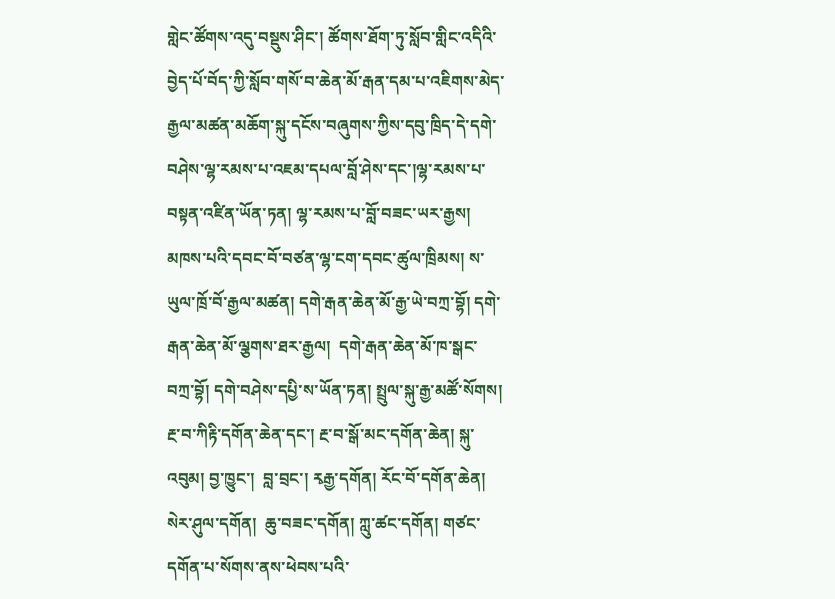གླེང་ཚོགས་འདུ་བསྡུས་ཤིང་། ཚོགས་ཐོག་ཏུ་སློབ་གླིང་འདིའི་བྱེད་པོ་བོད་ཀྱི་སློབ་གསོ་བ་ཆེན་མོ་རྒན་དམ་པ་འཇིགས་མེད་རྒྱལ་མཚན་མཆོག་སྐུ་དངོས་བཞུགས་ཀྱིས་དབུ་ཁྲིད་དེ་དགེ་བཤེས་ལྷ་རམས་པ་འཇམ་དཔལ་བློ་ཤེས་དང་།ལྷ་རམས་པ་བསྟན་འཛིན་ཡོན་ཏན། ལྷ་རམས་པ་བློ་བཟང་ཡར་རྒྱས། མཁས་པའི་དབང་བོ་བཙན་ལྷ་ངག་དབང་ཚུལ་ཁྲིམས། ས་ཡུལ་ཁྲོ་བོ་རྒྱལ་མཚན། དགེ་རྒན་ཆེན་མོ་རྒྱ་ཡེ་བཀྲ་བྷོ། དགེ་རྒན་ཆེན་མོ་ལྕགས་ཐར་རྒྱལ།  དགེ་རྒན་ཆེན་མོ་ཁ་སྒང་བཀྲ་བྷོ། དགེ་བཤེས་དཔྱི་ས་ཡོན་ཏན། སྤྲུལ་སྐུ་རྒྱ་མཚོ་སོགས།  རྔ་བ་ཀིརྟི་དགོན་ཆེན་དང་། རྔ་བ་སྒོ་མང་དགོན་ཆེན། སྐུ་འབུམ། བྱ་ཁྱུང་།  བླ་བྲང་། རྭརྒྱ་དགོན། རོང་བོ་དགོན་ཆེན། སེར་ཤུལ་དགོན།  ཆུ་བཟང་དགོན། ཀླུ་ཚང་དགོན། གཙང་དགོན་པ་སོགས་ནས་ཕེབས་པའི་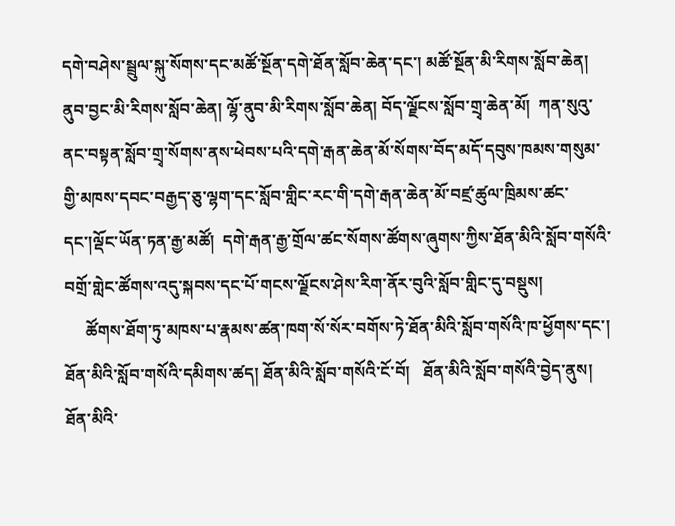དགེ་བཤེས་སྦྲུལ་སྐུ་སོགས་དང་མཚོ་སྔོན་དགེ་ཐོན་སློབ་ཆེན་དང་། མཚོ་སྔོན་མི་རིགས་སློབ་ཆེན།  ནུབ་བྱང་མི་རིགས་སློབ་ཆེན། ལྷོ་ནུབ་མི་རིགས་སློབ་ཆེན། བོད་ལྗོངས་སློབ་གྲྭ་ཆེན་མོ།  ཀན་སུའུ་ནང་བསྟན་སློབ་གྲྭ་སོགས་ནས་ཕེབས་པའི་དགེ་རྒན་ཆེན་མོ་སོགས་བོད་མདོ་དབུས་ཁམས་གསུམ་གྱི་མཁས་དབང་བརྒྱད་ཅུ་ལྷག་དང་སློབ་གླིང་རང་གི་དགེ་རྒན་ཆེན་མོ་བཛྲ་ཚུལ་ཁྲིམས་ཚང་དང་།ལྡོང་ཡོན་ཏན་རྒྱ་མཚོ།  དགེ་རྒན་རྒྱ་གྲོལ་ཚང་སོགས་ཚོགས་ཞུགས་ཀྱིས་ཐོན་མིའི་སློབ་གསོའི་བགྲོ་གླེང་ཚོགས་འདུ་སྐབས་དང་པོ་གངས་ལྗོངས་ཤེས་རིག་ནོར་བུའི་སློབ་གླིང་དུ་བསྡུས།
     ཚོགས་ཐོག་ཏུ་མཁས་པ་རྣམས་ཚན་ཁག་སོ་སོར་བགོས་ཏེ་ཐོན་མིའི་སློབ་གསོའི་ཁ་ཕྱོགས་དང་།   ཐོན་མིའི་སློབ་གསོའི་དམིགས་ཚད། ཐོན་མིའི་སློབ་གསོའི་ངོ་བོ།   ཐོན་མིའི་སློབ་གསོའི་བྱེད་ནུས།   ཐོན་མིའི་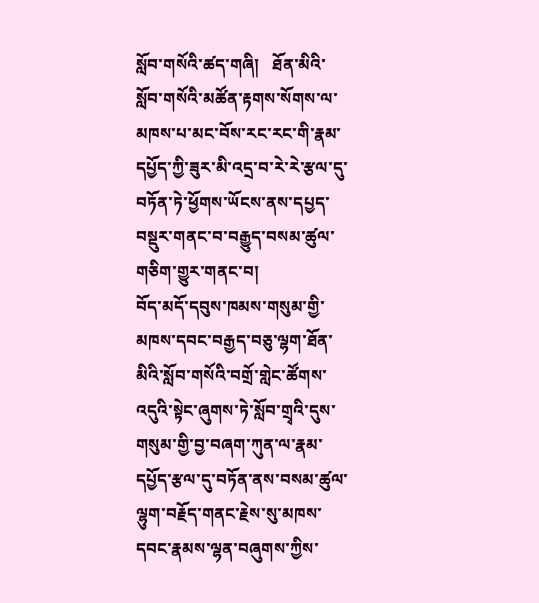སློབ་གསོའི་ཚད་གཞི།   ཐོན་མིའི་སློབ་གསོའི་མཚོན་རྟགས་སོགས་ལ་མཁས་པ་མང་བོས་རང་རང་གི་རྣམ་དཔྱོད་ཀྱི་ཟུར་མི་འདྲ་བ་རེ་རེ་རྩལ་དུ་བཏོན་ཏེ་ཕྱོགས་ཡོངས་ནས་དཔྱད་བསྡུར་གནང་བ་བརྒྱུད་བསམ་ཚུལ་གཅིག་གྱུར་གནང་བ།
བོད་མདོ་དབུས་ཁམས་གསུམ་གྱི་མཁས་དབང་བརྒྱད་བཅུ་ལྷག་ཐོན་མིའི་སློབ་གསོའི་བགྲོ་གླེང་ཚོགས་འདུའི་སྟེང་ཞུགས་ཏེ་སློབ་གྲྭའི་དུས་གསུམ་གྱི་བྱ་བཞག་ཀུན་ལ་རྣམ་དཔྱོད་རྩལ་དུ་བཏོན་ནས་བསམ་ཚུལ་ལྷུག་བརྗོད་གནང་རྗེས་སུ་མཁས་དབང་རྣམས་ལྷན་བཞུགས་ཀྱིས་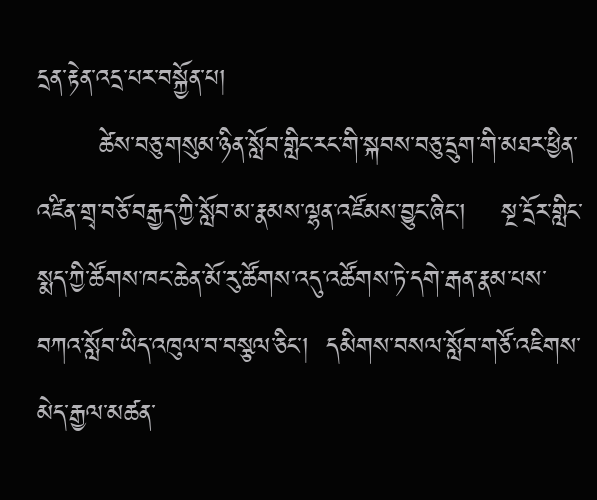དྲན་རྟེན་འདྲ་པར་བསྐྱོན་པ།
       ཚེས་བཅུ་གསུམ་ཉིན་སློབ་གླིང་རང་གི་སྐབས་བཅུ་དྲུག་གི་མཐར་ཕྱིན་འཛིན་གྲྭ་བཅོ་བརྒྱད་ཀྱི་སློབ་མ་རྣམས་ལྷན་འཛོམས་བྱུང་ཞིང་།    སྔ་དྲོར་གླིང་སྨད་ཀྱི་ཚོགས་ཁང་ཆེན་མོ་རུ་ཚོགས་འདུ་འཚོགས་ཏེ་དགེ་རྒན་རྣམ་པས་བཀའ་སློབ་ཡིད་འཁུལ་བ་བསྩལ་ཅིང་།  དམིགས་བསལ་སློབ་གཙོ་འཇིགས་མེད་རྒྱལ་མཚན་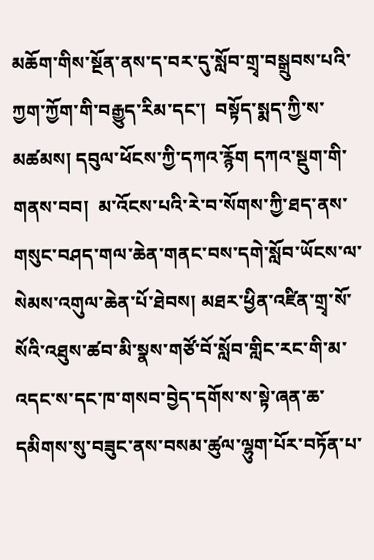མཆོག་གིས་སྔོན་ནས་ད་བར་དུ་སློབ་གྲྭ་བསྒྲུབས་པའི་ཀྱག་ཀྱོག་གི་བརྒྱུད་རིམ་དང་།  བསྟོད་སྨད་ཀྱི་ས་མཚམས། དབུལ་ཕོངས་ཀྱི་དཀའ་རྙོག དཀའ་སྡུག་གི་གནས་བབ།  མ་འོངས་པའི་རེ་བ་སོགས་ཀྱི་ཐད་ནས་གསུང་བཤད་གལ་ཆེན་གནང་བས་དགེ་སློབ་ཡོངས་ལ་སེམས་འགུལ་ཆེན་པོ་ཐེབས། མཐར་ཕྱིན་འཛིན་གྲྭ་སོ་སོའི་འཐུས་ཚབ་མི་སྣས་གཙོ་བོ་སློབ་གླིང་རང་གི་མ་འདང་ས་དང་ཁ་གསབ་བྱེད་དགོས་ས་སྟེ་ཞན་ཆ་དམིགས་སུ་བཟུང་ནས་བསམ་ཚུལ་ལྷུག་པོར་བཏོན་པ་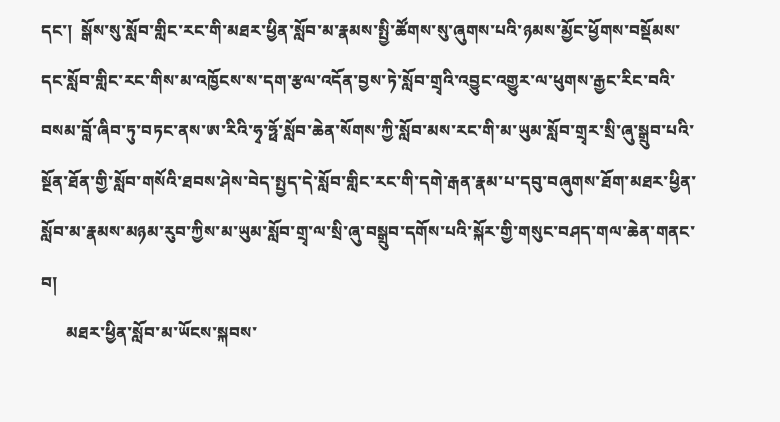དང་།  སྒོས་སུ་སློབ་གླིང་རང་གི་མཐར་ཕྱིན་སློབ་མ་རྣམས་སྤྱི་ཚོགས་སུ་ཞུགས་པའི་ཉམས་མྱོང་ཕྱོགས་བསྡོམས་དང་སློབ་གླིང་རང་གིས་མ་འཁྱོངས་ས་དག་རྩལ་འདོན་བྱས་ཏེ་སློབ་གྲྭའི་འབྱུང་འགྱུར་ལ་ཕུགས་རྒྱང་རིང་བའི་བསམ་བློ་ཞིབ་ཏུ་བཏང་ནས་ཨ་རིའི་ཧྭ་ཧྥོ་སློབ་ཆེན་སོགས་ཀྱི་སློབ་མས་རང་གི་མ་ཡུམ་སློབ་གྲྭར་སྲི་ཞུ་སྒྲུབ་པའི་སྔོན་ཐོན་གྱི་སློབ་གསོའི་ཐབས་ཤེས་བེད་སྤྱད་དེ་སློབ་གླིང་རང་གི་དགེ་རྒན་རྣམ་པ་དབུ་བཞུགས་ཐོག་མཐར་ཕྱིན་སློབ་མ་རྣམས་མཉམ་རུབ་ཀྱིས་མ་ཡུམ་སློབ་གྲྭ་ལ་སྲི་ཞུ་བསྒྲུབ་དགོས་པའི་སྐོར་གྱི་གསུང་བཤད་གལ་ཆེན་གནང་བ།
      མཐར་ཕྱིན་སློབ་མ་ཡོངས་སྐབས་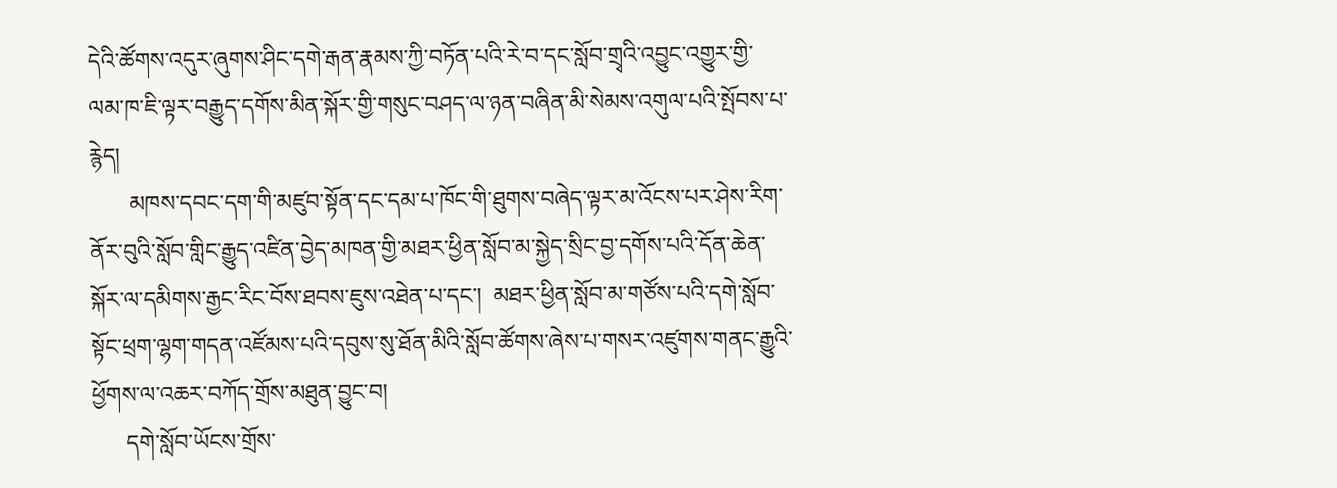དེའི་ཚོགས་འདུར་ཞུགས་ཤིང་དགེ་རྒན་རྣམས་ཀྱི་བཏོན་པའི་རེ་བ་དང་སློབ་གྲྭའི་འབྱུང་འགྱུར་གྱི་ལམ་ཁ་ཇི་ལྟར་བརྒྱུད་དགོས་མིན་སྐོར་གྱི་གསུང་བཤད་ལ་ཉན་བཞིན་མི་སེམས་འགུལ་པའི་སྤོབས་པ་རྙེད།
       མཁས་དབང་དག་གི་མཛུབ་སྟོན་དང་དམ་པ་ཁོང་གི་ཐུགས་བཞེད་ལྟར་མ་འོངས་པར་ཤེས་རིག་ནོར་བུའི་སློབ་གླིང་རྒྱུད་འཛིན་བྱེད་མཁན་གྱི་མཐར་ཕྱིན་སློབ་མ་སྐྱེད་སྲིང་བྱ་དགོས་པའི་དོན་ཆེན་སྐོར་ལ་དམིགས་རྒྱང་རིང་བོས་ཐབས་ཇུས་འཐེན་པ་དང་།  མཐར་ཕྱིན་སློབ་མ་གཙོས་པའི་དགེ་སློབ་སྟོང་ཕྲག་ལྷག་གདན་འཛོམས་པའི་དབུས་སུ་ཐོན་མིའི་སློབ་ཚོགས་ཞེས་པ་གསར་འཛུགས་གནང་རྒྱུའི་ཕྱོགས་ལ་འཆར་བཀོད་གྲོས་མཐུན་བྱུང་བ།
      དགེ་སློབ་ཡོངས་གྲོས་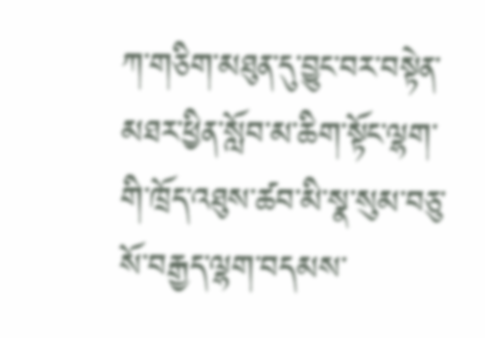ཀ་གཅིག་མཐུན་དུ་བྱུང་བར་བསྟེན་མཐར་ཕྱིན་སློབ་མ་ཆིག་སྟོང་ལྷག་གི་ཁྲོད་འཐུས་ཚབ་མི་སྣ་སུམ་བཅུ་སོ་བརྒྱད་ལྷག་བདམས་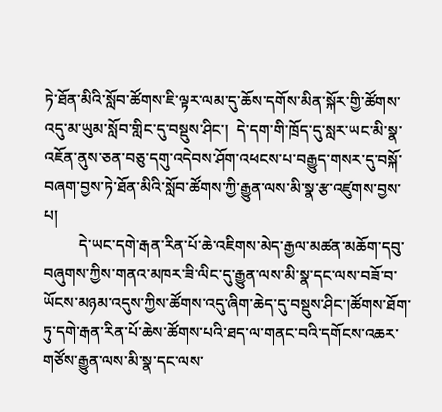ཏེ་ཐོན་མིའི་སློབ་ཚོགས་ཇི་ལྟར་ལམ་དུ་ཆོས་དགོས་མིན་སྐོར་གྱི་ཚོགས་འདུ་མ་ཡུམ་སློབ་གླིང་དུ་བསྡུས་ཤིང་།  དེ་དག་གི་ཁྲོད་དུ་སླར་ཡང་མི་སྣ་འཇོན་ནུས་ཅན་བཅུ་དགུ་འདེབས་ཤོག་འཕངས་པ་བརྒྱུད་གསར་དུ་བསྐོ་བཞག་བྱས་ཏེ་ཐོན་མིའི་སློབ་ཚོགས་ཀྱི་རྒྱུན་ལས་མི་སྣ་རྩ་འཛུགས་བྱས་པ།
         དེ་ཡང་དགེ་རྒན་རིན་པོ་ཆེ་འཇིགས་མེད་རྒྱལ་མཚན་མཆོག་དབུ་བཞུགས་ཀྱིས་གནའ་མཁར་ཟི་ལིང་དུ་རྒྱུན་ལས་མི་སྣ་དང་ལས་བཟོ་བ་ཡོངས་མཉམ་འདུས་ཀྱིས་ཚོགས་འདུ་ཞིག་ཆེད་དུ་བསྡུས་ཤིང་།ཚོགས་ཐོག་ཏུ་དགེ་རྒན་རིན་པོ་ཆེས་ཚོགས་པའི་ཐད་ལ་གནང་བའི་དགོངས་འཆར་གཙོས་རྒྱུན་ལས་མི་སྣ་དང་ལས་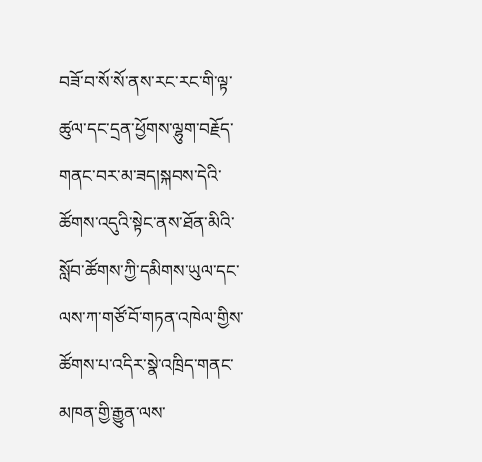བཟོ་བ་སོ་སོ་ནས་རང་རང་གི་ལྟ་ཚུལ་དང་དྲན་ཕྱོགས་ལྷུག་བརྗོད་གནང་བར་མ་ཟད།སྐབས་དེའི་ཚོགས་འདུའི་སྟེང་ནས་ཐོན་མིའི་སློབ་ཚོགས་ཀྱི་དམིགས་ཡུལ་དང་ལས་ཀ་གཙོ་བོ་གཏན་འཁེལ་གྱིས་ཚོགས་པ་འདིར་སྣེ་འཁྲིད་གནང་མཁན་གྱི་རྒྱུན་ལས་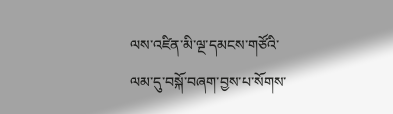ལས་འཛིན་མི་ལྔ་དམངས་གཙོའི་ལམ་དུ་བསྐོ་བཞག་བྱས་པ་སོགས་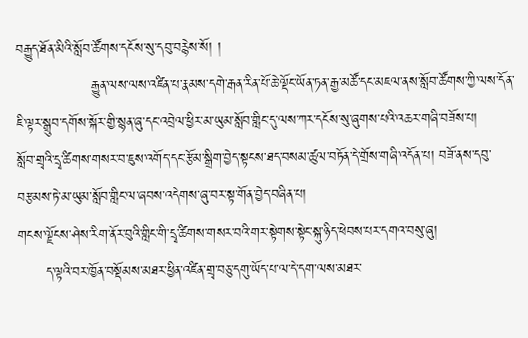བརྒྱུད་ཐོན་མིའི་སློབ་ཚོགས་དངོས་སུ་དབུ་བརྙེས་སོ། །
                རྒྱུན་ལས་ལས་འཛིན་པ་རྣམས་དགེ་རྒན་རིན་པོ་ཆེ་ལྡོང་ཡོན་ཏན་རྒྱ་མཚོ་དང་མཇལ་ནས་སློབ་ཚོགས་ཀྱི་ལས་དོན་ཇི་ལྟར་སྒྲུབ་དགོས་སྐོར་གྱི་སྙན་ཞུ་དང་འབྲེལ་ཕྱིར་མ་ཡུམ་སློབ་གླིང་དུ་ལས་ཀར་དངོས་སུ་ཞུགས་པའི་འཆར་གཞི་བཟོས་པ།
སློབ་གྲྭའི་དྲྭ་ཚིགས་གསར་བ་ཇུས་འགོད་དང་རྩོམ་སྒྲིག་བྱེད་སྟངས་ཐད་བསམ་ཚུལ་བཏོན་དེ་གྲོས་གཞི་འདོན་པ། བཟོ་ནས་དབུ་བརྩམས་ཏེ་མ་ཡུམ་སློབ་གླིང་ལ་ཞབས་འདེགས་ཞུ་བར་སྟ་གོན་བྱེད་བཞིན་པ།
གངས་ལྗོངས་ཤེས་རིག་ནོར་བུའི་གླིང་གི་དྲྭ་ཚིགས་གསར་བའི་གར་སྟེགས་སྟེང་སྐུ་ཉིད་ཕེབས་པར་དགའ་བསུ་ཞུ།
      ད་ལྟའི་བར་ཁྱོན་བསྡོམས་མཐར་ཕྱིན་འཛིན་གྲྭ་བཅུ་དགུ་ཡོད་པ་ལ་དེ་དག་ལས་མཐར་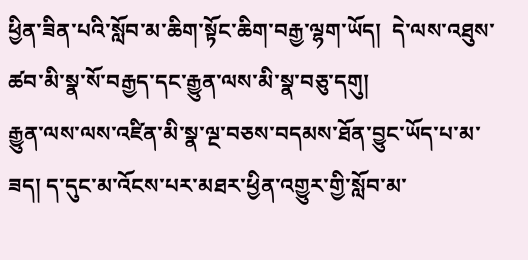ཕྱིན་ཟིན་པའི་སློབ་མ་ཆིག་སྟོང་ཆིག་བརྒྱ་ལྷག་ཡོད།  དེ་ལས་འཐུས་ཚབ་མི་སྣ་སོ་བརྒྱད་དང་རྒྱུན་ལས་མི་སྣ་བཅུ་དགུ།
རྒྱུན་ལས་ལས་འཛིན་མི་སྣ་ལྔ་བཅས་བདམས་ཐོན་བྱུང་ཡོད་པ་མ་ཟད། ད་དུང་མ་འོངས་པར་མཐར་ཕྱིན་འགྱུར་གྱི་སློབ་མ་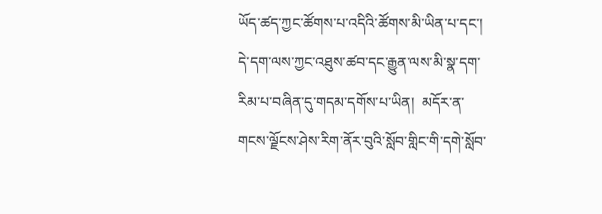ཡོད་ཚད་ཀྱང་ཚོགས་པ་འདིའི་ཚོགས་མི་ཡིན་པ་དང་། དེ་དག་ལས་ཀྱང་འཐུས་ཚབ་དང་རྒྱུན་ལས་མི་སྣ་དག་རིམ་པ་བཞིན་དུ་གདམ་དགོས་པ་ཡིན།  མདོར་ན་གངས་ལྗོངས་ཤེས་རིག་ནོར་བུའི་སློབ་གླིང་གི་དགེ་སློབ་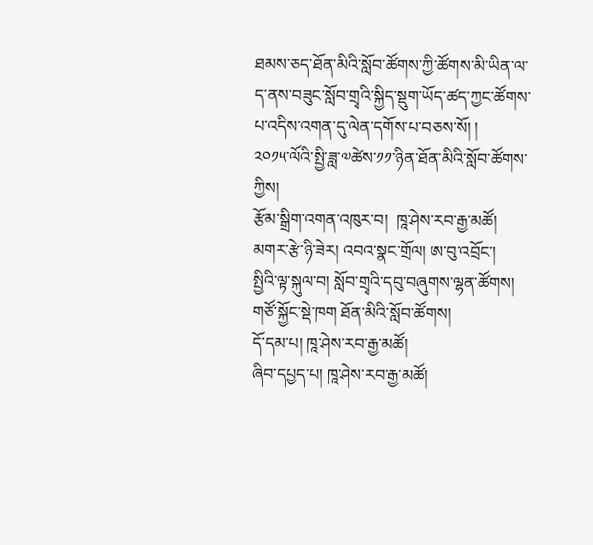ཐམས་ཅད་ཐོན་མིའི་སློབ་ཚོགས་ཀྱི་ཚོགས་མི་ཡིན་ལ་ད་ནས་བཟུང་སློབ་གྲྭའི་སྐྱིད་སྡུག་ཡོད་ཚད་ཀྱང་ཚོགས་པ་འདིས་འགན་དུ་ལེན་དགོས་པ་བཅས་སོ། །
༢༠༡༥་ལོའི་སྤྱི་ཟླ་༧ཚེས་༡༡་ཉིན་ཐོན་མིའི་སློབ་ཚོགས་ཀྱིས།
རྩོམ་སྒྲིག་འགན་འཁུར་བ།  ཁཱ་ཤེས་རབ་རྒྱ་མཚོ།  མགར་རྩེ་ཉི་ཟེར། འབའ་སྣང་གྲོལ། ཨ་བུ་འབྲོང་།
སྤྱིའི་ལྟ་སྐུལ་བ། སློབ་གྲྭའི་དབུ་བཞུགས་ལྷན་ཚོགས།
གཙོ་སྐྱོང་སྡེ་ཁག ཐོན་མིའི་སློབ་ཚོགས།
དོ་དམ་པ། ཁཱ་ཤེས་རབ་རྒྱ་མཚོ།
ཞིབ་དཔྱད་པ། ཁཱ་ཤེས་རབ་རྒྱ་མཚོ།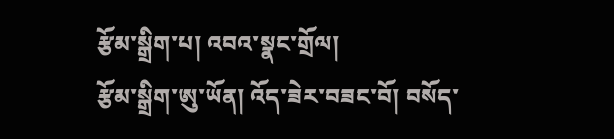རྩོམ་སྒྲིག་པ། འབའ་སྣང་གྲོལ།
རྩོམ་སྒྲིག་ཨུ་ཡོན། འོད་ཟེར་བཟང་བོ། བསོད་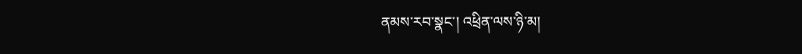ནམས་རབ་སྣང་། འཕྲིན་ལས་ཉི་མ།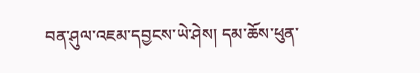བན་ཤུལ་འཇམ་དབྱངས་ཡེ་ཤེས། དམ་ཆོས་ཕུན་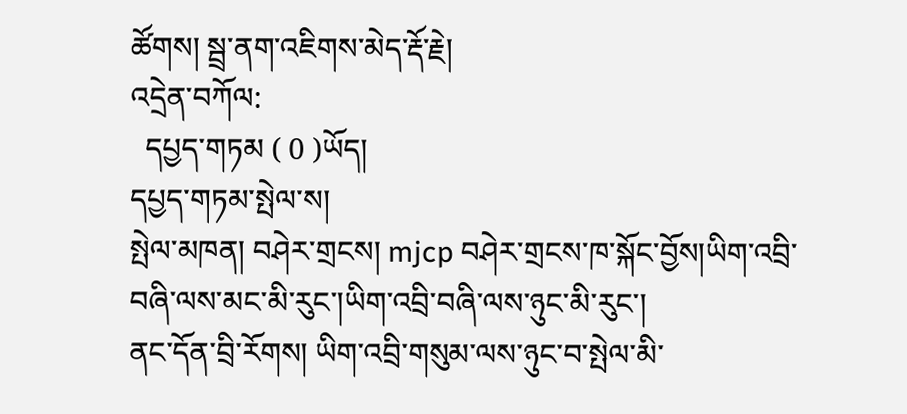ཚོགས། སྦྲ་ནག་འཇིགས་མེད་རྡོ་རྗེ།
འདྲེན་བཀོལ:
  དཔྱད་གཏམ ( 0 )ཡོད།
དཔྱད་གཏམ་སྤེལ་ས།
སྤེལ་མཁན། བཤེར་གྲངས། mjcp བཤེར་གྲངས་ཁ་སྐོང་བྱོས།ཡིག་འབྲི་བཞི་ལས་མང་མི་རུང་།ཡིག་འབྲི་བཞི་ལས་ཉུང་མི་རུང་།
ནང་དོན་བྲི་རོགས། ཡིག་འབྲི་གསུམ་ལས་ཉུང་བ་སྤེལ་མི་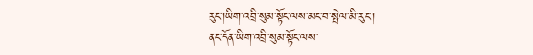རུང་།ཡིག་འབྲི་སུམ་སྟོང་ལས་མང་བ་སྤེལ་མི་རུང་།
ནང་དོན་ཡིག་འབྲི་སུམ་སྟོང་ལས་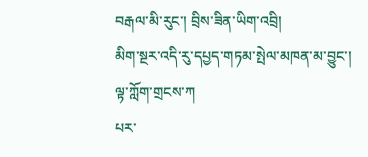བརྒལ་མི་རུང་། བྲིས་ཟིན་ཡིག་འབྲི།
མིག་སྔར་འདི་རུ་དཔྱད་གཏམ་སྤེལ་མཁན་མ་བྱུང་།
ལྟ་ཀློག་གྲངས་ཀ
པར་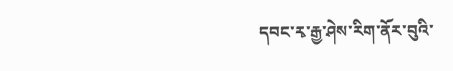དབང་རྭ་རྒྱ་ཤེས་རིག་ནོར་བུའི་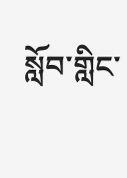སློབ་གླིང་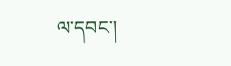ལ་དབང་།